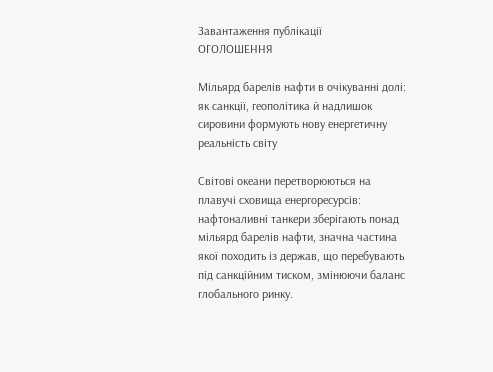Завантаження публікації
ОГОЛОШЕННЯ

Мільярд барелів нафти в очікуванні долі: як санкції, геополітика й надлишок сировини формують нову енергетичну реальність світу

Світові океани перетворюються на плавучі сховища енергоресурсів: нафтоналивні танкери зберігають понад мільярд барелів нафти, значна частина якої походить із держав, що перебувають під санкційним тиском, змінюючи баланс глобального ринку.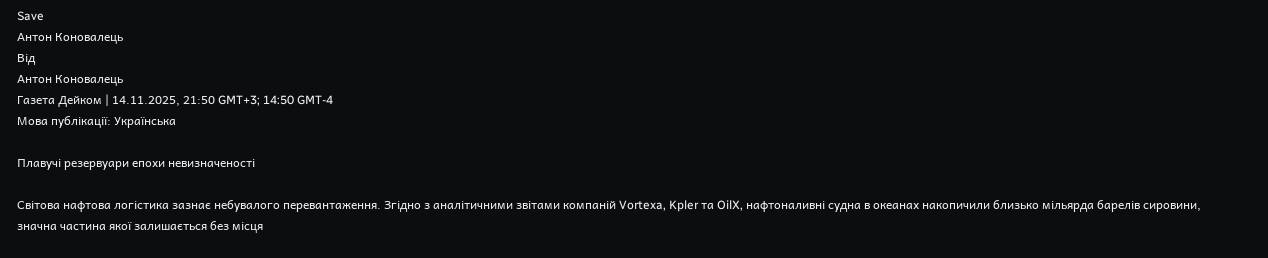Save
Антон Коновалець
Від
Антон Коновалець
Газета Дейком | 14.11.2025, 21:50 GMT+3; 14:50 GMT-4
Мова публікації: Українська

Плавучі резервуари епохи невизначеності

Світова нафтова логістика зазнає небувалого перевантаження. Згідно з аналітичними звітами компаній Vortexa, Kpler та OilX, нафтоналивні судна в океанах накопичили близько мільярда барелів сировини, значна частина якої залишається без місця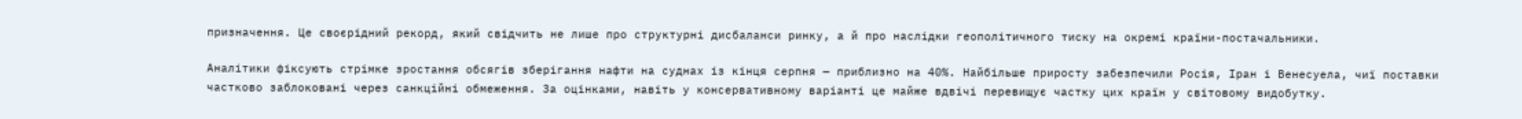призначення. Це своєрідний рекорд, який свідчить не лише про структурні дисбаланси ринку, а й про наслідки геополітичного тиску на окремі країни-постачальники.

Аналітики фіксують стрімке зростання обсягів зберігання нафти на суднах із кінця серпня — приблизно на 40%. Найбільше приросту забезпечили Росія, Іран і Венесуела, чиї поставки частково заблоковані через санкційні обмеження. За оцінками, навіть у консервативному варіанті це майже вдвічі перевищує частку цих країн у світовому видобутку.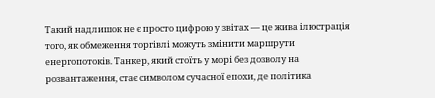Такий надлишок не є просто цифрою у звітах — це жива ілюстрація того, як обмеження торгівлі можуть змінити маршрути енергопотоків. Танкер, який стоїть у морі без дозволу на розвантаження, стає символом сучасної епохи, де політика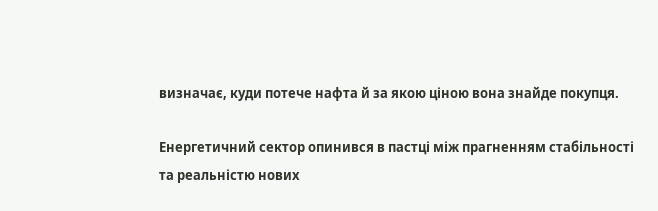визначає, куди потече нафта й за якою ціною вона знайде покупця.

Енергетичний сектор опинився в пастці між прагненням стабільності та реальністю нових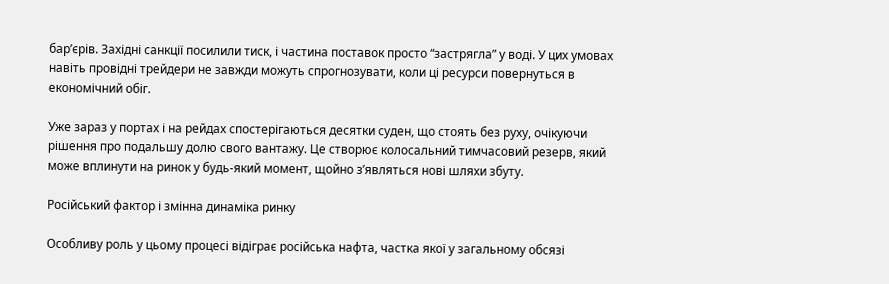бар’єрів. Західні санкції посилили тиск, і частина поставок просто “застрягла” у воді. У цих умовах навіть провідні трейдери не завжди можуть спрогнозувати, коли ці ресурси повернуться в економічний обіг.

Уже зараз у портах і на рейдах спостерігаються десятки суден, що стоять без руху, очікуючи рішення про подальшу долю свого вантажу. Це створює колосальний тимчасовий резерв, який може вплинути на ринок у будь-який момент, щойно з’являться нові шляхи збуту.

Російський фактор і змінна динаміка ринку

Особливу роль у цьому процесі відіграє російська нафта, частка якої у загальному обсязі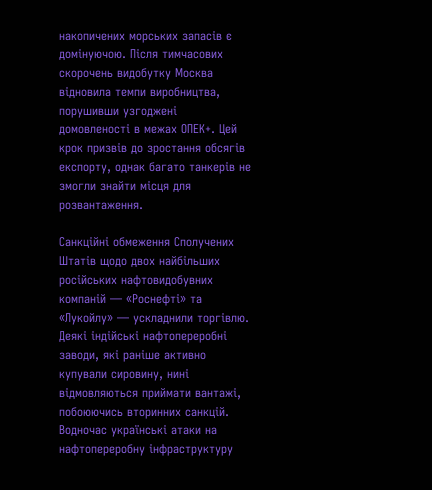накопичених морських запасів є домінуючою. Після тимчасових скорочень видобутку Москва відновила темпи виробництва, порушивши узгоджені домовленості в межах ОПЕК+. Цей крок призвів до зростання обсягів експорту, однак багато танкерів не змогли знайти місця для розвантаження.

Санкційні обмеження Сполучених Штатів щодо двох найбільших російських нафтовидобувних компаній — «Роснефті» та «Лукойлу» — ускладнили торгівлю. Деякі індійські нафтопереробні заводи, які раніше активно купували сировину, нині відмовляються приймати вантажі, побоюючись вторинних санкцій. Водночас українські атаки на нафтопереробну інфраструктуру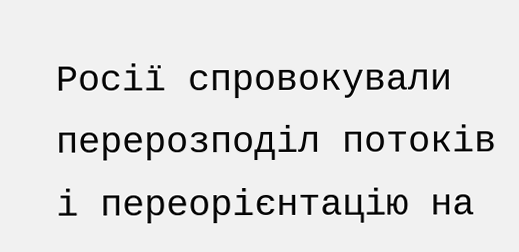Росії спровокували перерозподіл потоків і переорієнтацію на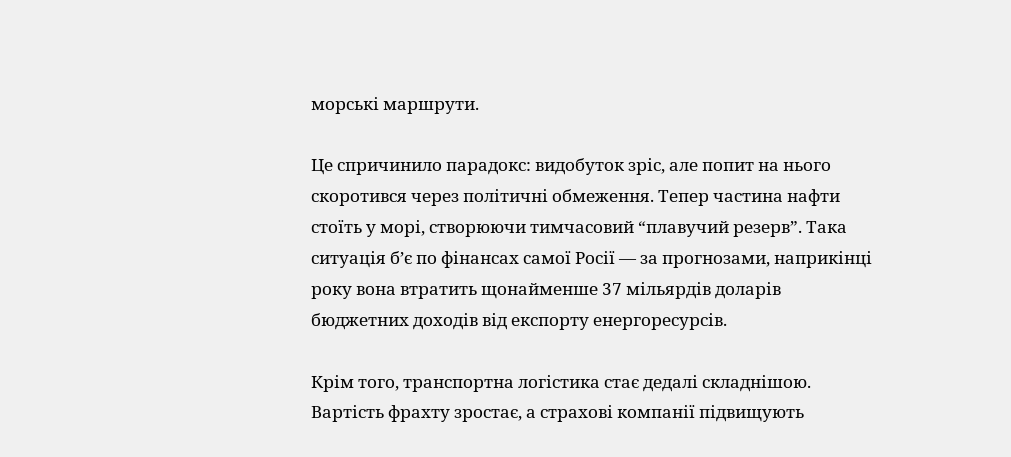морські маршрути.

Це спричинило парадокс: видобуток зріс, але попит на нього скоротився через політичні обмеження. Тепер частина нафти стоїть у морі, створюючи тимчасовий “плавучий резерв”. Така ситуація б’є по фінансах самої Росії — за прогнозами, наприкінці року вона втратить щонайменше 37 мільярдів доларів бюджетних доходів від експорту енергоресурсів.

Крім того, транспортна логістика стає дедалі складнішою. Вартість фрахту зростає, а страхові компанії підвищують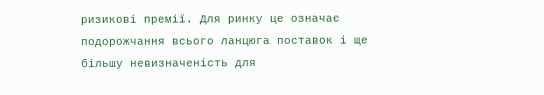ризикові премії. Для ринку це означає подорожчання всього ланцюга поставок і ще більшу невизначеність для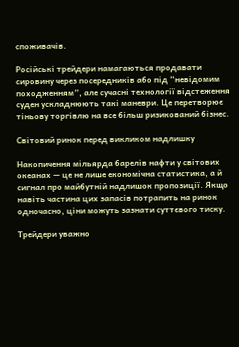споживачів.

Російські трейдери намагаються продавати сировину через посередників або під “невідомим походженням”, але сучасні технології відстеження суден ускладнюють такі маневри. Це перетворює тіньову торгівлю на все більш ризикований бізнес.

Світовий ринок перед викликом надлишку

Накопичення мільярда барелів нафти у світових океанах — це не лише економічна статистика, а й сигнал про майбутній надлишок пропозиції. Якщо навіть частина цих запасів потрапить на ринок одночасно, ціни можуть зазнати суттєвого тиску.

Трейдери уважно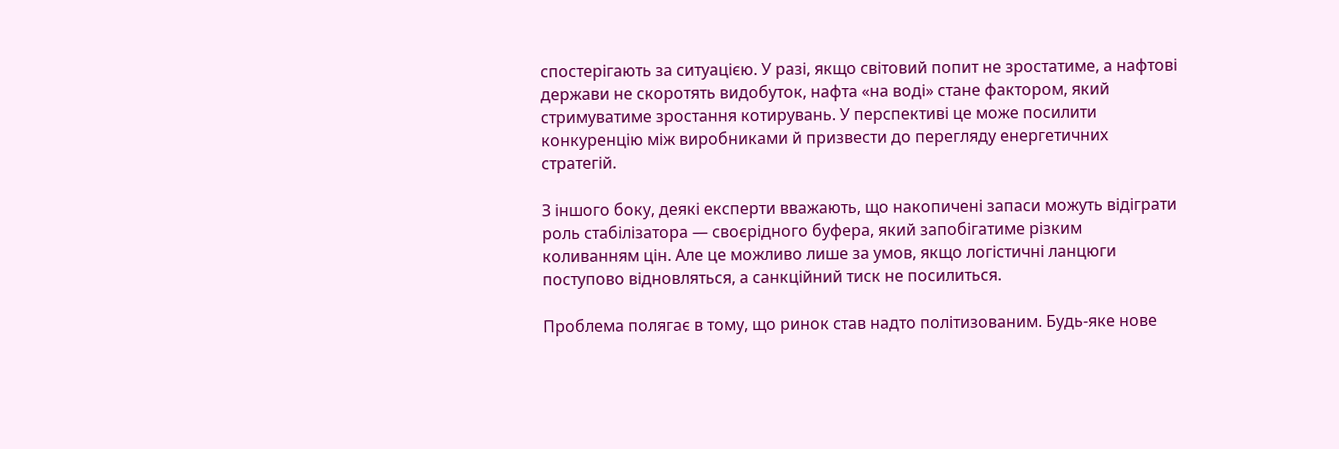спостерігають за ситуацією. У разі, якщо світовий попит не зростатиме, а нафтові держави не скоротять видобуток, нафта «на воді» стане фактором, який стримуватиме зростання котирувань. У перспективі це може посилити конкуренцію між виробниками й призвести до перегляду енергетичних стратегій.

З іншого боку, деякі експерти вважають, що накопичені запаси можуть відіграти роль стабілізатора — своєрідного буфера, який запобігатиме різким коливанням цін. Але це можливо лише за умов, якщо логістичні ланцюги поступово відновляться, а санкційний тиск не посилиться.

Проблема полягає в тому, що ринок став надто політизованим. Будь-яке нове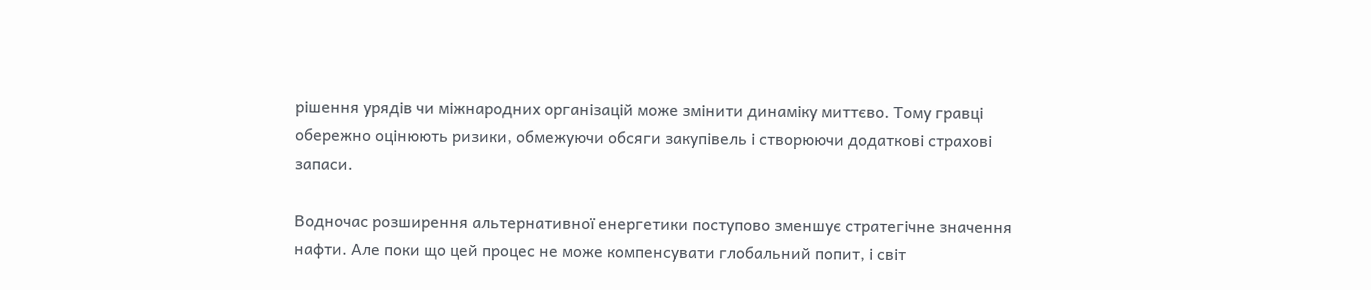рішення урядів чи міжнародних організацій може змінити динаміку миттєво. Тому гравці обережно оцінюють ризики, обмежуючи обсяги закупівель і створюючи додаткові страхові запаси.

Водночас розширення альтернативної енергетики поступово зменшує стратегічне значення нафти. Але поки що цей процес не може компенсувати глобальний попит, і світ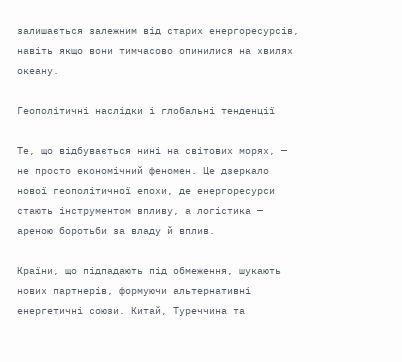залишається залежним від старих енергоресурсів, навіть якщо вони тимчасово опинилися на хвилях океану.

Геополітичні наслідки і глобальні тенденції

Те, що відбувається нині на світових морях, — не просто економічний феномен. Це дзеркало нової геополітичної епохи, де енергоресурси стають інструментом впливу, а логістика — ареною боротьби за владу й вплив.

Країни, що підпадають під обмеження, шукають нових партнерів, формуючи альтернативні енергетичні союзи. Китай, Туреччина та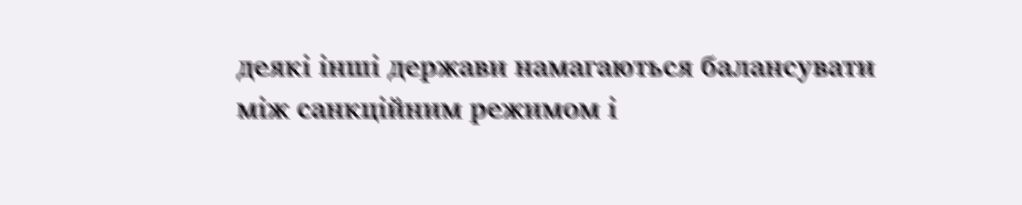деякі інші держави намагаються балансувати між санкційним режимом і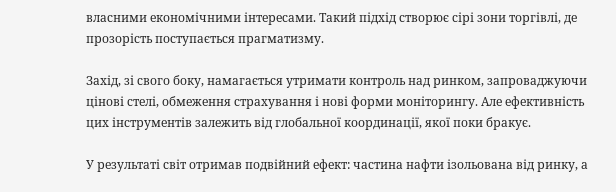власними економічними інтересами. Такий підхід створює сірі зони торгівлі, де прозорість поступається прагматизму.

Захід, зі свого боку, намагається утримати контроль над ринком, запроваджуючи цінові стелі, обмеження страхування і нові форми моніторингу. Але ефективність цих інструментів залежить від глобальної координації, якої поки бракує.

У результаті світ отримав подвійний ефект: частина нафти ізольована від ринку, а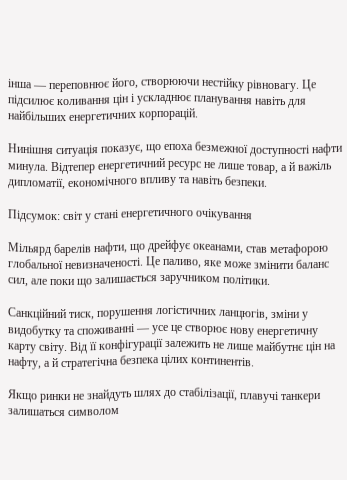інша — переповнює його, створюючи нестійку рівновагу. Це підсилює коливання цін і ускладнює планування навіть для найбільших енергетичних корпорацій.

Нинішня ситуація показує, що епоха безмежної доступності нафти минула. Відтепер енергетичний ресурс не лише товар, а й важіль дипломатії, економічного впливу та навіть безпеки.

Підсумок: світ у стані енергетичного очікування

Мільярд барелів нафти, що дрейфує океанами, став метафорою глобальної невизначеності. Це паливо, яке може змінити баланс сил, але поки що залишається заручником політики.

Санкційний тиск, порушення логістичних ланцюгів, зміни у видобутку та споживанні — усе це створює нову енергетичну карту світу. Від її конфігурації залежить не лише майбутнє цін на нафту, а й стратегічна безпека цілих континентів.

Якщо ринки не знайдуть шлях до стабілізації, плавучі танкери залишаться символом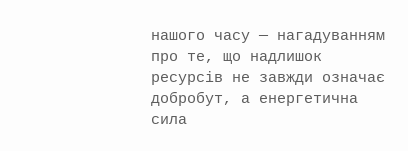нашого часу — нагадуванням про те, що надлишок ресурсів не завжди означає добробут, а енергетична сила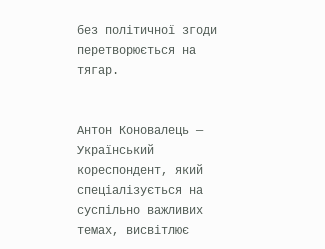без політичної згоди перетворюється на тягар.


Антон Коновалець — Український кореспондент, який спеціалізується на суспільно важливих темах, висвітлює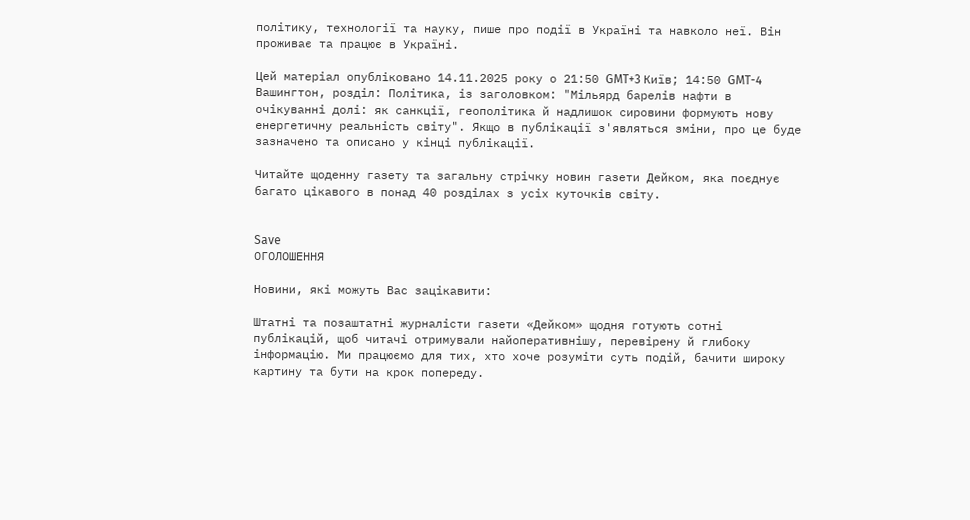політику, технології та науку, пише про події в Україні та навколо неї. Він проживає та працює в Україні.

Цей матеріал опубліковано 14.11.2025 року о 21:50 GMT+3 Київ; 14:50 GMT-4 Вашингтон, розділ: Політика, із заголовком: "Мільярд барелів нафти в очікуванні долі: як санкції, геополітика й надлишок сировини формують нову енергетичну реальність світу". Якщо в публікації з'являться зміни, про це буде зазначено та описано у кінці публікації.

Читайте щоденну газету та загальну стрічку новин газети Дейком, яка поєднує багато цікавого в понад 40 розділах з усіх куточків світу.


Save
ОГОЛОШЕННЯ

Новини, які можуть Вас зацікавити:

Штатні та позаштатні журналісти газети «Дейком» щодня готують сотні публікацій, щоб читачі отримували найоперативнішу, перевірену й глибоку інформацію. Ми працюємо для тих, хто хоче розуміти суть подій, бачити широку картину та бути на крок попереду.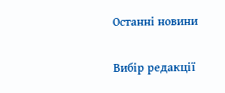Останні новини

Вибір редакції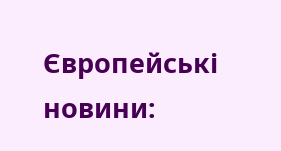Європейські новини: